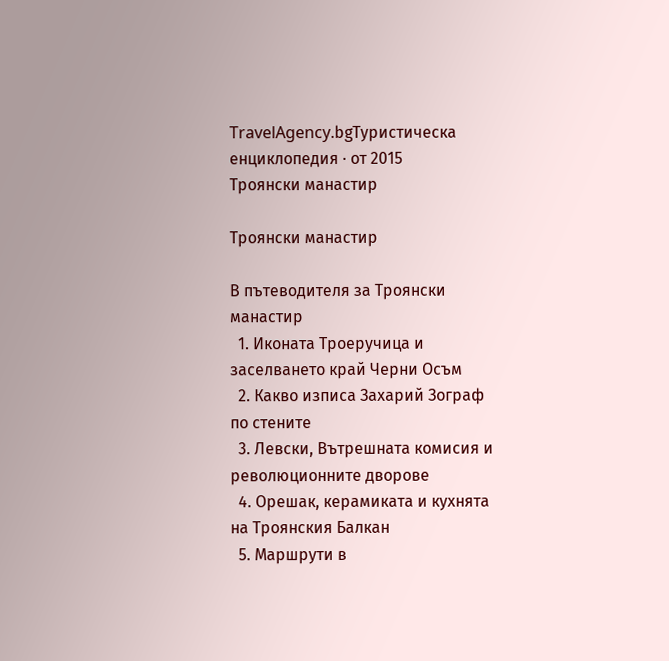TravelAgency.bgТуристическа енциклопедия · от 2015
Троянски манастир

Троянски манастир

В пътеводителя за Троянски манастир
  1. Иконата Троеручица и заселването край Черни Осъм
  2. Какво изписа Захарий Зограф по стените
  3. Левски, Вътрешната комисия и революционните дворове
  4. Орешак, керамиката и кухнята на Троянския Балкан
  5. Маршрути в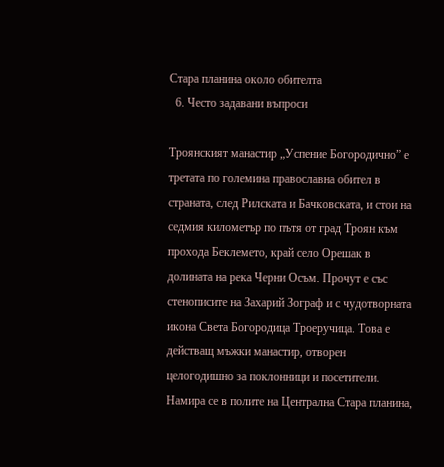Стара планина около обителта
  6. Често задавани въпроси

Троянският манастир „Успение Богородично” е третата по големина православна обител в страната, след Рилската и Бачковската, и стои на седмия километър по пътя от град Троян към прохода Беклемето, край село Орешак в долината на река Черни Осъм. Прочут е със стенописите на Захарий Зограф и с чудотворната икона Света Богородица Троеручица. Това е действащ мъжки манастир, отворен целогодишно за поклонници и посетители. Намира се в полите на Централна Стара планина,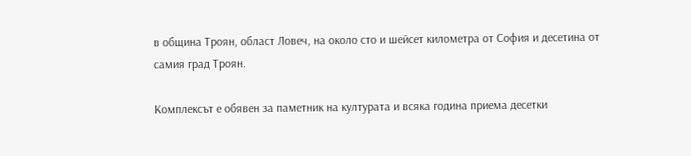в община Троян, област Ловеч, на около сто и шейсет километра от София и десетина от самия град Троян.

Комплексът е обявен за паметник на културата и всяка година приема десетки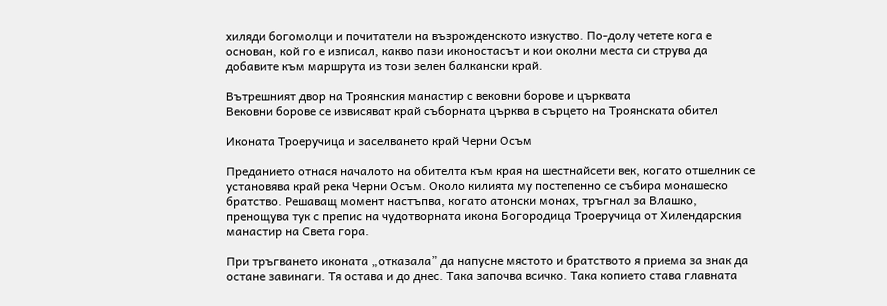хиляди богомолци и почитатели на възрожденското изкуство. По-долу четете кога е основан, кой го е изписал, какво пази иконостасът и кои околни места си струва да добавите към маршрута из този зелен балкански край.

Вътрешният двор на Троянския манастир с вековни борове и църквата
Вековни борове се извисяват край съборната църква в сърцето на Троянската обител

Иконата Троеручица и заселването край Черни Осъм

Преданието отнася началото на обителта към края на шестнайсети век, когато отшелник се установява край река Черни Осъм. Около килията му постепенно се събира монашеско братство. Решаващ момент настъпва, когато атонски монах, тръгнал за Влашко, пренощува тук с препис на чудотворната икона Богородица Троеручица от Хилендарския манастир на Света гора.

При тръгването иконата „отказала” да напусне мястото и братството я приема за знак да остане завинаги. Тя остава и до днес. Така започва всичко. Така копието става главната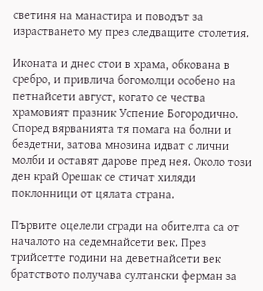светиня на манастира и поводът за израстването му през следващите столетия.

Иконата и днес стои в храма, обкована в сребро, и привлича богомолци особено на петнайсети август, когато се чества храмовият празник Успение Богородично. Според вярванията тя помага на болни и бездетни, затова мнозина идват с лични молби и оставят дарове пред нея. Около този ден край Орешак се стичат хиляди поклонници от цялата страна.

Първите оцелели сгради на обителта са от началото на седемнайсети век. През трийсетте години на деветнайсети век братството получава султански ферман за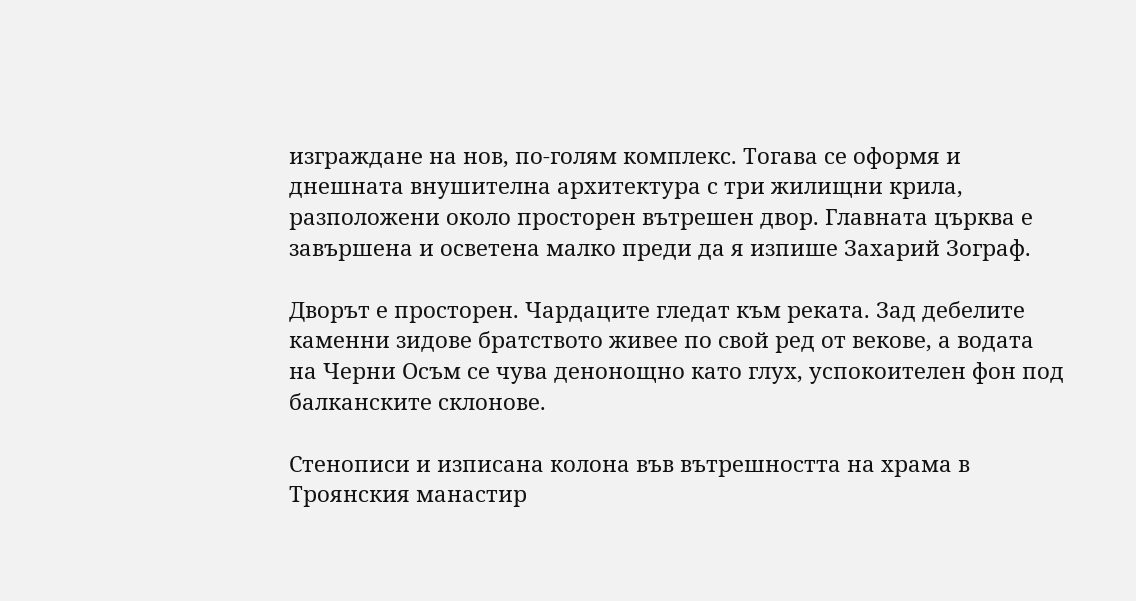изграждане на нов, по-голям комплекс. Тогава се оформя и днешната внушителна архитектура с три жилищни крила, разположени около просторен вътрешен двор. Главната църква е завършена и осветена малко преди да я изпише Захарий Зограф.

Дворът е просторен. Чардаците гледат към реката. Зад дебелите каменни зидове братството живее по свой ред от векове, а водата на Черни Осъм се чува денонощно като глух, успокоителен фон под балканските склонове.

Стенописи и изписана колона във вътрешността на храма в Троянския манастир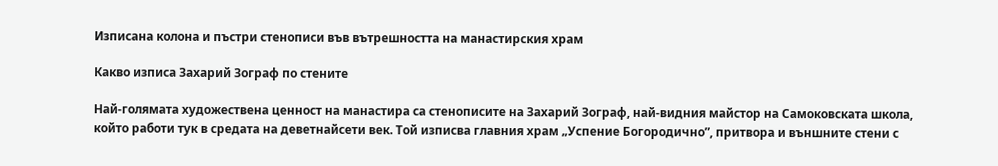Изписана колона и пъстри стенописи във вътрешността на манастирския храм

Какво изписа Захарий Зограф по стените

Най-голямата художествена ценност на манастира са стенописите на Захарий Зограф, най-видния майстор на Самоковската школа, който работи тук в средата на деветнайсети век. Той изписва главния храм „Успение Богородично”, притвора и външните стени с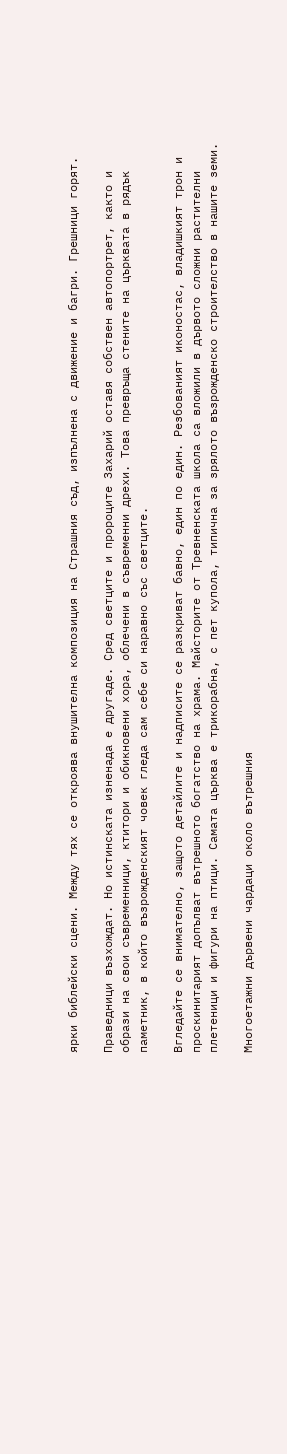ярки библейски сцени. Между тях се откроява внушителна композиция на Страшния съд, изпълнена с движение и багри. Грешници горят.

Праведници възхождат. Но истинската изненада е другаде. Сред светците и пророците Захарий оставя собствен автопортрет, както и образи на свои съвременници, ктитори и обикновени хора, облечени в съвременни дрехи. Това превръща стените на църквата в рядък паметник, в който възрожденският човек гледа сам себе си наравно със светците.

Вгледайте се внимателно, защото детайлите и надписите се разкриват бавно, един по един. Резбованият иконостас, владишкият трон и проскинитарият допълват вътрешното богатство на храма. Майсторите от Тревненската школа са вложили в дървото сложни растителни плетеници и фигури на птици. Самата църква е трикорабна, с пет купола, типична за зрялото възрожденско строителство в нашите земи.

Многоетажни дървени чардаци около вътрешния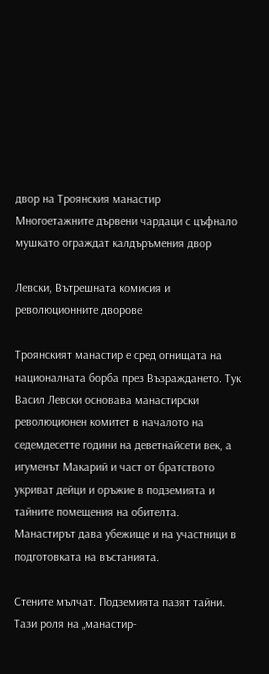двор на Троянския манастир
Многоетажните дървени чардаци с цъфнало мушкато ограждат калдъръмения двор

Левски, Вътрешната комисия и революционните дворове

Троянският манастир е сред огнищата на националната борба през Възраждането. Тук Васил Левски основава манастирски революционен комитет в началото на седемдесетте години на деветнайсети век, а игуменът Макарий и част от братството укриват дейци и оръжие в подземията и тайните помещения на обителта. Манастирът дава убежище и на участници в подготовката на въстанията.

Стените мълчат. Подземията пазят тайни. Тази роля на „манастир-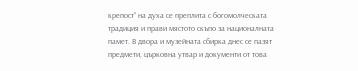крепост” на духа се преплита с богомолческата традиция и прави мястото скъпо за националната памет. В двора и музейната сбирка днес се пазят предмети, църковна утвар и документи от това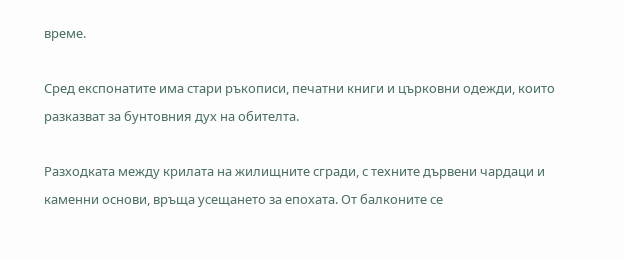време.

Сред експонатите има стари ръкописи, печатни книги и църковни одежди, които разказват за бунтовния дух на обителта.

Разходката между крилата на жилищните сгради, с техните дървени чардаци и каменни основи, връща усещането за епохата. От балконите се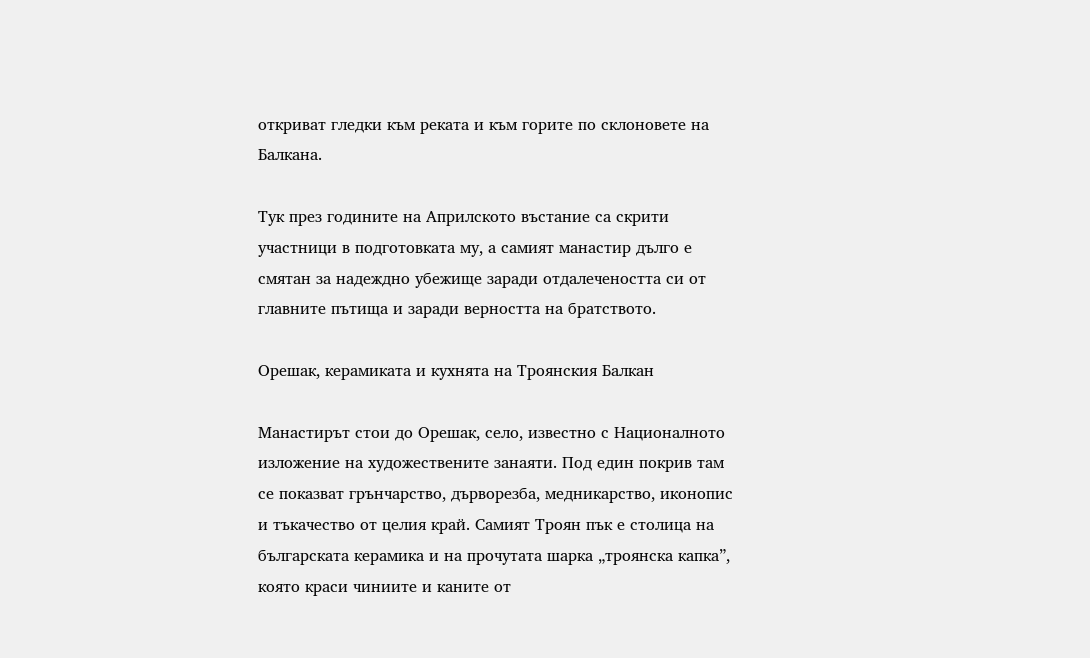откриват гледки към реката и към горите по склоновете на Балкана.

Тук през годините на Априлското въстание са скрити участници в подготовката му, а самият манастир дълго е смятан за надеждно убежище заради отдалечеността си от главните пътища и заради верността на братството.

Орешак, керамиката и кухнята на Троянския Балкан

Манастирът стои до Орешак, село, известно с Националното изложение на художествените занаяти. Под един покрив там се показват грънчарство, дърворезба, медникарство, иконопис и тъкачество от целия край. Самият Троян пък е столица на българската керамика и на прочутата шарка „троянска капка”, която краси чиниите и каните от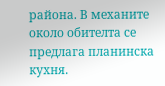района. В механите около обителта се предлага планинска кухня.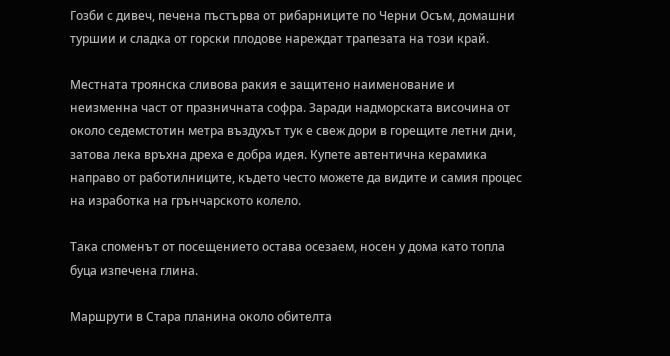Гозби с дивеч, печена пъстърва от рибарниците по Черни Осъм, домашни туршии и сладка от горски плодове нареждат трапезата на този край.

Местната троянска сливова ракия е защитено наименование и неизменна част от празничната софра. Заради надморската височина от около седемстотин метра въздухът тук е свеж дори в горещите летни дни, затова лека връхна дреха е добра идея. Купете автентична керамика направо от работилниците, където често можете да видите и самия процес на изработка на грънчарското колело.

Така споменът от посещението остава осезаем, носен у дома като топла буца изпечена глина.

Маршрути в Стара планина около обителта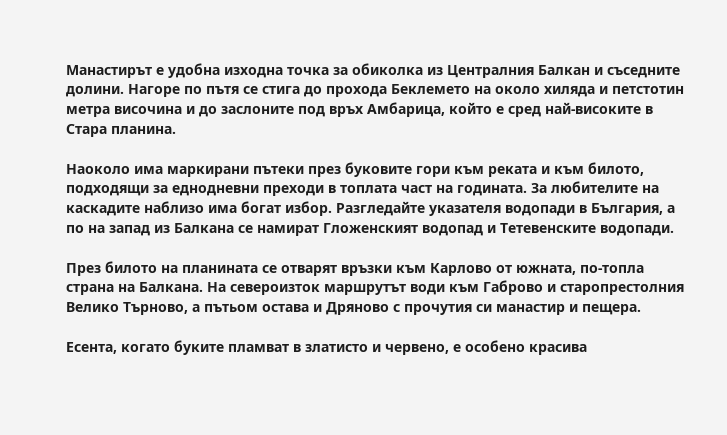Манастирът е удобна изходна точка за обиколка из Централния Балкан и съседните долини. Нагоре по пътя се стига до прохода Беклемето на около хиляда и петстотин метра височина и до заслоните под връх Амбарица, който е сред най-високите в Стара планина.

Наоколо има маркирани пътеки през буковите гори към реката и към билото, подходящи за еднодневни преходи в топлата част на годината. За любителите на каскадите наблизо има богат избор. Разгледайте указателя водопади в България, а по на запад из Балкана се намират Гложенският водопад и Тетевенските водопади.

През билото на планината се отварят връзки към Карлово от южната, по-топла страна на Балкана. На североизток маршрутът води към Габрово и старопрестолния Велико Търново, а пътьом остава и Дряново с прочутия си манастир и пещера.

Есента, когато буките пламват в златисто и червено, е особено красива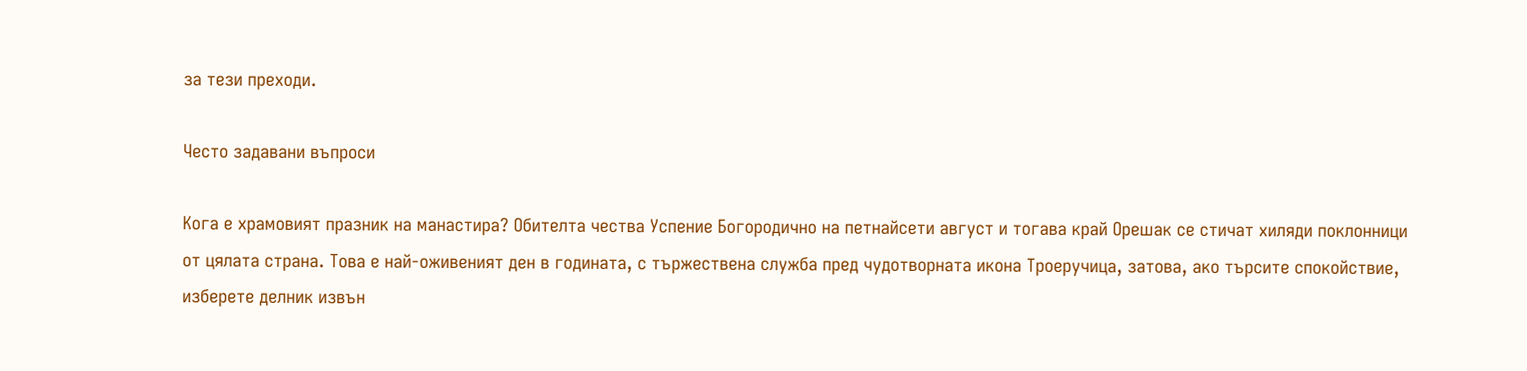за тези преходи.

Често задавани въпроси

Кога е храмовият празник на манастира? Обителта чества Успение Богородично на петнайсети август и тогава край Орешак се стичат хиляди поклонници от цялата страна. Това е най-оживеният ден в годината, с тържествена служба пред чудотворната икона Троеручица, затова, ако търсите спокойствие, изберете делник извън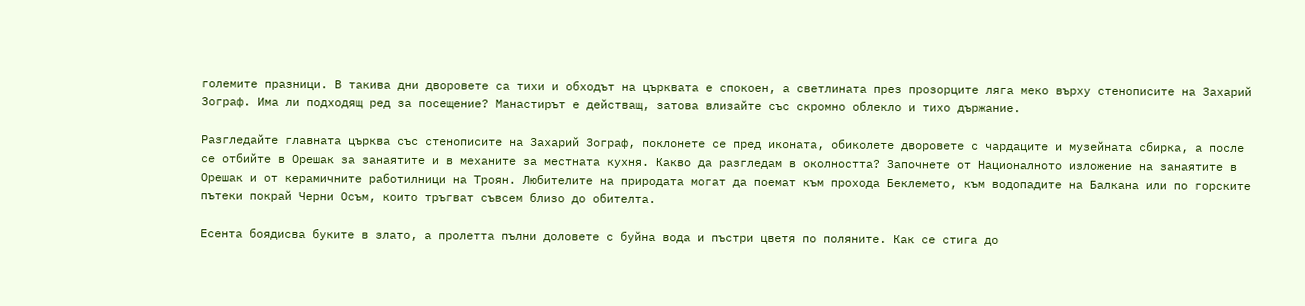големите празници. В такива дни дворовете са тихи и обходът на църквата е спокоен, а светлината през прозорците ляга меко върху стенописите на Захарий Зограф. Има ли подходящ ред за посещение? Манастирът е действащ, затова влизайте със скромно облекло и тихо държание.

Разгледайте главната църква със стенописите на Захарий Зограф, поклонете се пред иконата, обиколете дворовете с чардаците и музейната сбирка, а после се отбийте в Орешак за занаятите и в механите за местната кухня. Какво да разгледам в околността? Започнете от Националното изложение на занаятите в Орешак и от керамичните работилници на Троян. Любителите на природата могат да поемат към прохода Беклемето, към водопадите на Балкана или по горските пътеки покрай Черни Осъм, които тръгват съвсем близо до обителта.

Есента боядисва буките в злато, а пролетта пълни доловете с буйна вода и пъстри цветя по поляните. Как се стига до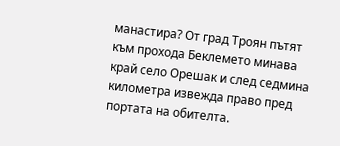манастира? От град Троян пътят към прохода Беклемето минава край село Орешак и след седмина километра извежда право пред портата на обителта.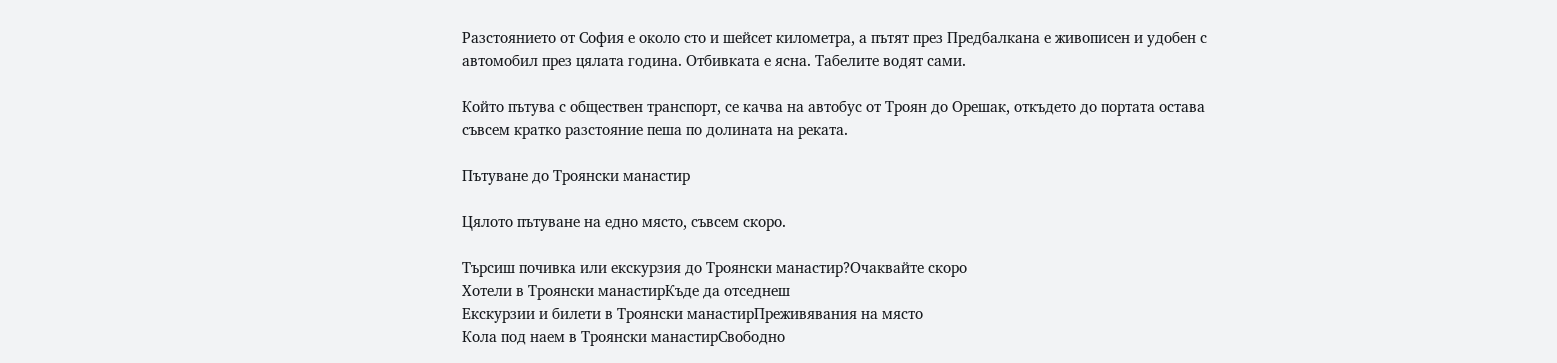Разстоянието от София е около сто и шейсет километра, а пътят през Предбалкана е живописен и удобен с автомобил през цялата година. Отбивката е ясна. Табелите водят сами.

Който пътува с обществен транспорт, се качва на автобус от Троян до Орешак, откъдето до портата остава съвсем кратко разстояние пеша по долината на реката.

Пътуване до Троянски манастир

Цялото пътуване на едно място, съвсем скоро.

Търсиш почивка или екскурзия до Троянски манастир?Очаквайте скоро
Хотели в Троянски манастирКъде да отседнеш
Екскурзии и билети в Троянски манастирПреживявания на място
Кола под наем в Троянски манастирСвободно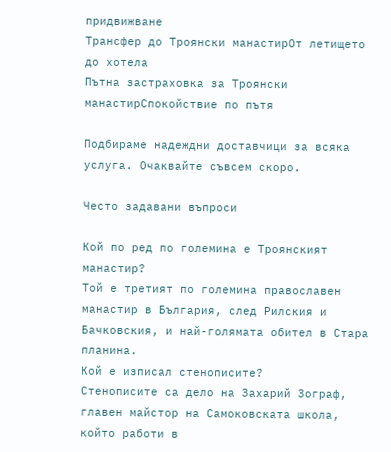придвижване
Трансфер до Троянски манастирОт летището до хотела
Пътна застраховка за Троянски манастирСпокойствие по пътя

Подбираме надеждни доставчици за всяка услуга. Очаквайте съвсем скоро.

Често задавани въпроси

Кой по ред по големина е Троянският манастир?
Той е третият по големина православен манастир в България, след Рилския и Бачковския, и най-голямата обител в Стара планина.
Кой е изписал стенописите?
Стенописите са дело на Захарий Зограф, главен майстор на Самоковската школа, който работи в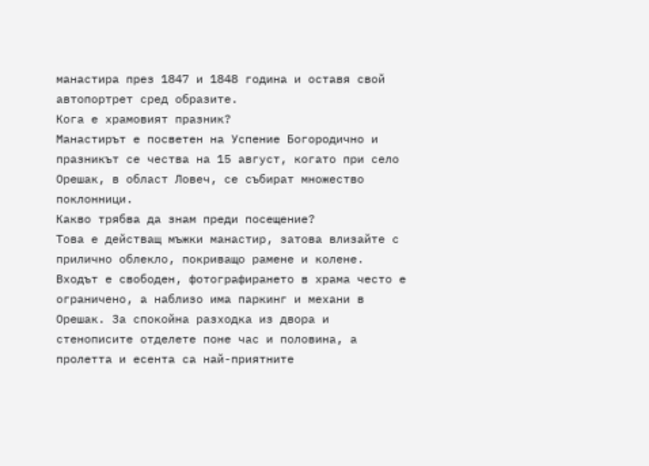манастира през 1847 и 1848 година и оставя свой автопортрет сред образите.
Кога е храмовият празник?
Манастирът е посветен на Успение Богородично и празникът се чества на 15 август, когато при село Орешак, в област Ловеч, се събират множество поклонници.
Какво трябва да знам преди посещение?
Това е действащ мъжки манастир, затова влизайте с прилично облекло, покриващо рамене и колене. Входът е свободен, фотографирането в храма често е ограничено, а наблизо има паркинг и механи в Орешак. За спокойна разходка из двора и стенописите отделете поне час и половина, а пролетта и есента са най-приятните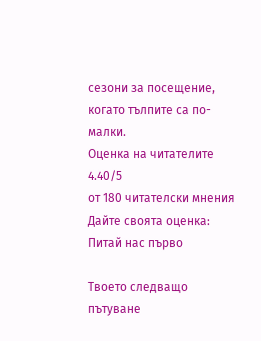сезони за посещение, когато тълпите са по-малки.
Оценка на читателите
4.40/5
от 180 читателски мнения
Дайте своята оценка:
Питай нас първо

Твоето следващо пътуване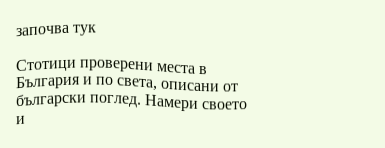започва тук

Стотици проверени места в България и по света, описани от български поглед. Намери своето и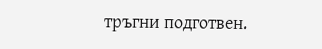тръгни подготвен.